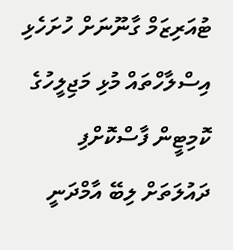ޓުއަރިޒަމް ގާނޫނަށް ހުށަހެޅި އިސްލާހްތައް މުޅި މަޖިލީހުގެ ކޮމިޓީން ފާސްކޮށްފި
ދައުލަތަށް ލިބޭ އާމްދަނީ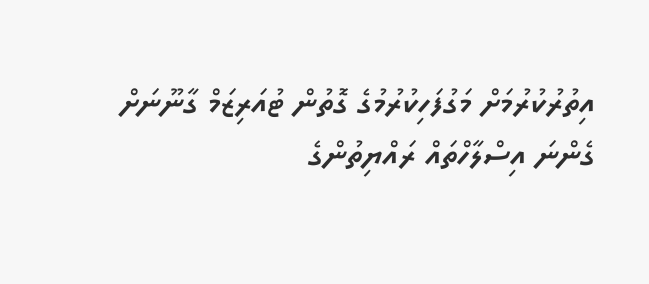އިތުރުކުރުމަށް މަގުފަހިކުރުމުގެ ގޮތުން ޓުއަރިޒަމް ގާނޫނަށް ގެންނަ އިސްލާހްތައް ރައްޔިތުންގެ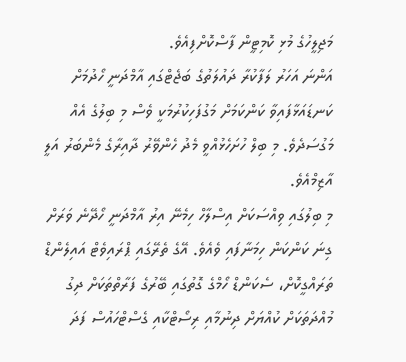މަޖިލީހުގެ މުޅި ކޮމިޓީން ފާސްކޮށްފިއެވެ.
އަންނަ އަހަރު ލަފާކުރާ ދައުލަތުގެ ބަޖެޓްގައި އާމްދަނީ ހޯދުމަށް ކަނޑައަޅާފައިވާ ކަންކަމަށް މަގުފަހިކުރުމަކީ ވެސް މި ބިލުގެ އެއް މަގުސަދެވެ. މި ބިލް ހުށަހެޅުއްވީ މެދު ހެންވޭރު ދާއިރާގެ މެންބަރު އަލީ އާޒިމްއެވެ.
މި ބިލުގައި ވިއްސަކަށް އިސްލާހް ހިމެނޭ އިރު އާމްދަނީ ހޯދޭނެ ވަރަށް ގިނަ ކަންކަން ހިމަނާފައި ވެއެވެ. އޭގެ ތެރޭގައި ޕްރައިވެޓް އައިލެންޑް ތަރައްގީކޮށް، ސެކަންޑް ހޯމްގެ ގޮތުގައި ބޭރުގެ ފަރާތްތަކަށް ދިގު މުއްދަތަކަށް ކުއްޔަށް ދިނުމާއި ރިސޯޓްކާއި ގެސްޓްހައުސް ފަދަ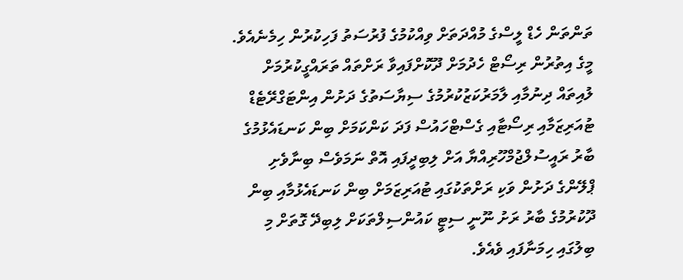ތަންތަން ހެޑް ލީސްގެ މުއްދަތަށް ވިއްކުމުގެ ފުރުސަތު ފަހިކުރުން ހިމެނެއެވެ. މީގެ އިތުރުން ރިސޯޓް ހެދުމަށް ދޫކޮށްފައިވާ ރަށްތައް ތަރައްގީކުރުމަށް ލުއިތައް ދިނުމާއި ލާމަރުކަޒުކުރުމުގެ ސިޔާސަތުގެ ދަށުން އިންޓަގްރޭޓެޑް ޓުއަރިޒަމާއި ރިސޯޓާއި ގެސްޓްހައުސް ފަދަ ކަންކަމަށް ބިން ކަނޑައެޅުމުގެ ބާރު ރައީސުލްޖުމްހޫރިއްޔާ އަށް ލިބިދީފައި އޮތް ނަމަވެސް ބިނާވެށި ޕްލޭންގެ ދަށުން ވަކި ރަށްތަކުގައި ޓުއަރިޒަމަށް ބިން ކަނޑައެޅުމާއި ބިން ދޫކުރުމުގެ ބާރު ރަށު ނޫނީ ސިޓީ ކައުންސިލްތަކަށް ލިބިދޭ ގޮތަށް މި ބިލުގައި ހިމަނާފައި ވެއެވެ.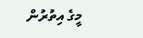މީގެ އިތުރުން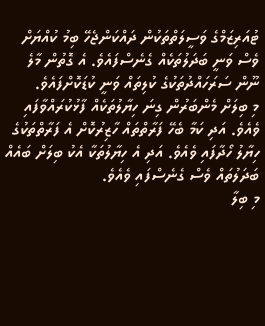ޓުއަރިޒަމްގެ ވަސީލަތްތަކުން ދައްކަންޖެހޭ ބިމު ކުއްޔަށް ވެސް ވަނީ ބަދަލުތަކެއް ގެނެސްފައެވެ. އެ ގޮތުން މާލެ ނޫން ސަރަހައްދުތަކުގެ ކުލިތައް ވަނީ ކުޑަކޮށްފައެވެ.
މި ބިލަށް މެންބަރުން ގިނަ ހިޔާލުތަކެއް ފާޅުކުރައްވާފައި ވެއެވެ. އަދި ކަމާ ބެހޭ ފަރާތްތައް ހާޒިރުކޮށް އެ ފަރާތްތަކުގެ ހިޔާލު ހޯދާފައި ވެއެވެ. އަދި އެ ހިޔާލުތަކާ އެކު ބިލަށް ބައެއް ބަދަލުތައް ވެސް ގެނެސްފައި ވެއެވެ.
މި ބިލާ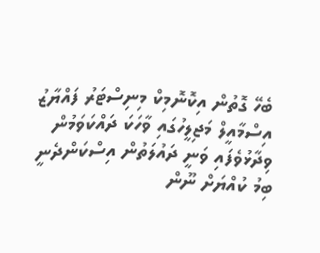ބެހޭ ގޮތުން އިކޮނޮމިކް މިނިސްޓަރު ފައްޔާޒު އިސްމާއީލް މަޖިލީހުގައި ވާހަކަ ދައްކަވަމުން ވިދާޅުވެފައި ވަނީ ދައުލަތުން އިސްކަންދެނީ ބިމު ކުއްޔަށް ނޫން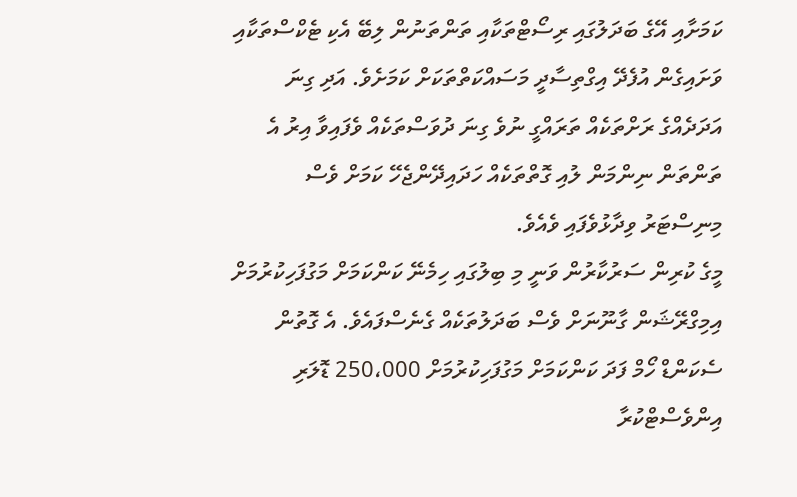ކަމަށާއި އޭގެ ބަދަލުގައި ރިސޯޓްތަކާއި ތަންތަނުން ލިބޭ އެކި ޓެކްސްތަކާއި ވަށައިގެން އުފެދޭ އިގްތިސާދީ މަސައްކަތްތަކަށް ކަމަށެވެ. އަދި ގިނަ އަދަދެއްގެ ރަށްތަކެއް ތަރައްގީ ނުވެ ގިނަ ދުވަސްތަކެއް ވެފައިވާ އިރު އެ ތަންތަން ނިންމަން ލުއި ގޮތްތަކެއް ހަދައިދޭންޖެހޭ ކަމަށް ވެސް މިނިސްޓަރު ވިދާޅުވެފައި ވެއެވެ.
މީގެ ކުރިން ސަރުކާރުން ވަނީ މި ބިލުގައި ހިމެނޭ ކަންކަމަށް މަގުފަހިކުރުމަށް އިމިގްރޭޝަން ގާނޫނަށް ވެސް ބަދަލުތަކެއް ގެނެސްފައެވެ. އެ ގޮތުން ސެކަންޑް ހޯމް ފަދަ ކަންކަމަށް މަގުފަހިކުރުމަށް 250،000 ޑޮލަރި އިންވެސްޓްކުރާ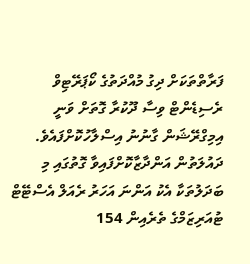ފަރާތްތަކަށް ދިގު މުއްދަތުގެ ކޯޕަރޭޓިވް ރެސިޑެންޓް ވިސާ ދޫކުރާ ގޮތަށް ވަނީ އިމިގްރޭޝަން ގާނުނު އިސްލާހުކޮށްފައެވެ. ދައުލަތުން އަންދާޒާކޮށްފައިވާ ގޮތުގައި މި ބަދަލުތަކާ އެކު އަންނަ އަހަރު ރެއަލް އެސްޓޭޓް ޓުއަރިޒަމްގެ ތެރެއިން 154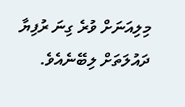މިލިއަނަށް ވުރެ ގިނަ ރުފިޔާ ދައުލަތަށް ލިބޭނެއެވެ.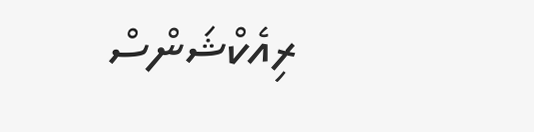ރިއެކްޝަންސް